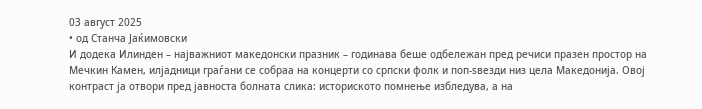03 август 2025
• од Станча Јаќимовски
И додека Илинден – најважниот македонски празник – годинава беше одбележан пред речиси празен простор на Мечкин Камен, илјадници граѓани се собраа на концерти со српски фолк и поп-ѕвезди низ цела Македонија. Овој контраст ја отвори пред јавноста болната слика: историското помнење избледува, а на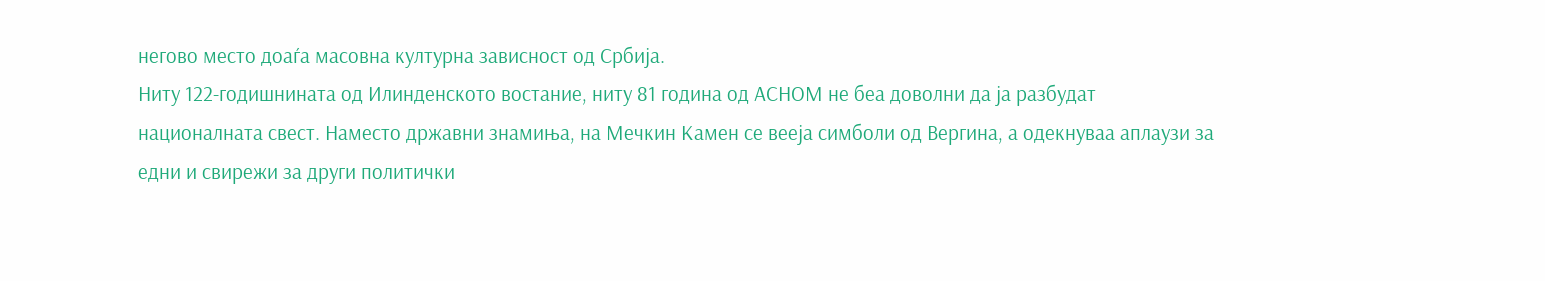негово место доаѓа масовна културна зависност од Србија.
Ниту 122-годишнината од Илинденското востание, ниту 81 година од АСНОМ не беа доволни да ја разбудат националната свест. Наместо државни знамиња, на Мечкин Камен се вееја симболи од Вергина, а одекнуваа аплаузи за едни и свирежи за други политички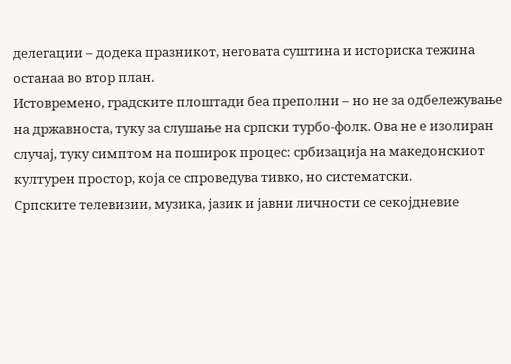делегации – додека празникот, неговата суштина и историска тежина останаа во втор план.
Истовремено, градските плоштади беа преполни – но не за одбележување на државноста, туку за слушање на српски турбо-фолк. Ова не е изолиран случај, туку симптом на поширок процес: србизација на македонскиот културен простор, која се спроведува тивко, но систематски.
Српските телевизии, музика, јазик и јавни личности се секојдневие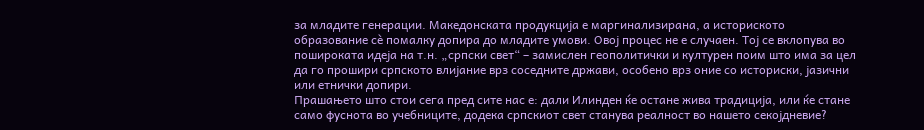за младите генерации. Македонската продукција е маргинализирана, а историското образование сѐ помалку допира до младите умови. Овој процес не е случаен. Тој се вклопува во пошироката идеја на т.н. „српски свет“ – замислен геополитички и културен поим што има за цел да го прошири српското влијание врз соседните држави, особено врз оние со историски, јазични или етнички допири.
Прашањето што стои сега пред сите нас е: дали Илинден ќе остане жива традиција, или ќе стане само фуснота во учебниците, додека српскиот свет станува реалност во нашето секојдневие?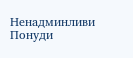Ненадминливи Понуди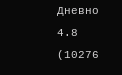Дневно
4.8 (10276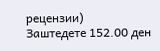рецензии)
Заштедете 152.00 ден